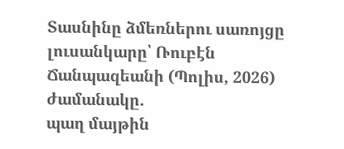Տասնինը ձմեռներու սառոյցը
լուսանկարը՝ Ռուբէն Ճանպազեանի (Պոլիս, 2026)
ժամանակը.
պաղ մայթին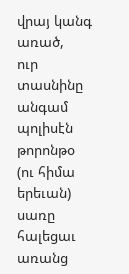վրայ կանգ առած,
ուր տասնինը անգամ
պոլիսէն թորոնթօ
(ու հիմա երեւան)
սառը հալեցաւ
առանց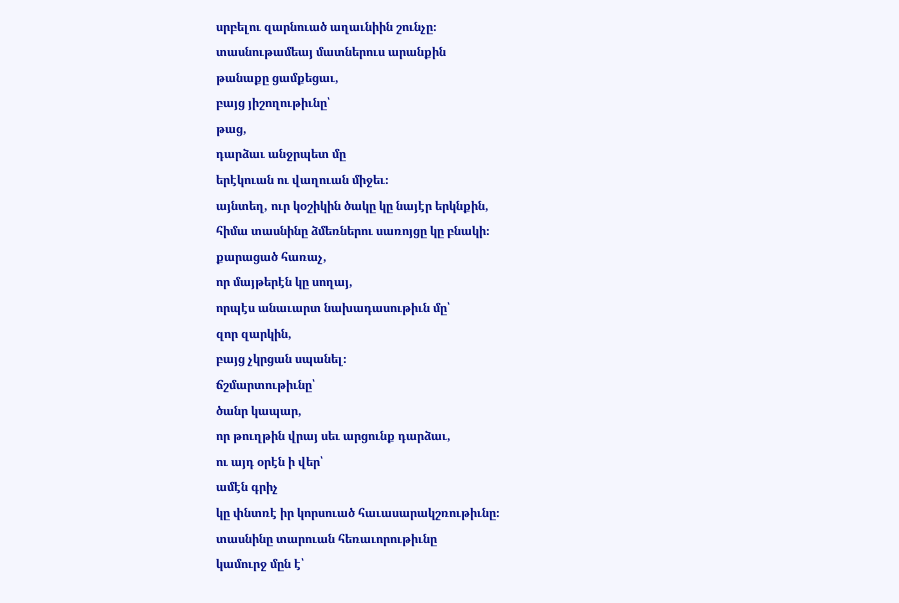սրբելու զարնուած աղաւնիին շունչը։
տասնութամեայ մատներուս արանքին
թանաքը ցամքեցաւ,
բայց յիշողութիւնը՝
թաց,
դարձաւ անջրպետ մը
երէկուան ու վաղուան միջեւ։
այնտեղ, ուր կօշիկին ծակը կը նայէր երկնքին,
հիմա տասնինը ձմեռներու սառոյցը կը բնակի։
քարացած հառաչ,
որ մայթերէն կը սողայ,
որպէս անաւարտ նախադասութիւն մը՝
զոր զարկին,
բայց չկրցան սպանել։
ճշմարտութիւնը՝
ծանր կապար,
որ թուղթին վրայ սեւ արցունք դարձաւ,
ու այդ օրէն ի վեր՝
ամէն գրիչ
կը փնտռէ իր կորսուած հաւասարակշռութիւնը։
տասնինը տարուան հեռաւորութիւնը
կամուրջ մըն է՝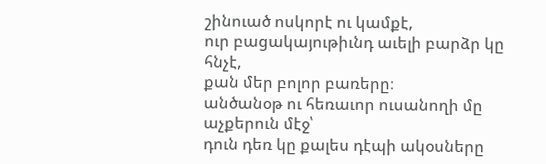շինուած ոսկորէ ու կամքէ,
ուր բացակայութիւնդ աւելի բարձր կը հնչէ,
քան մեր բոլոր բառերը։
անծանօթ ու հեռաւոր ուսանողի մը աչքերուն մէջ՝
դուն դեռ կը քալես դէպի ակօսները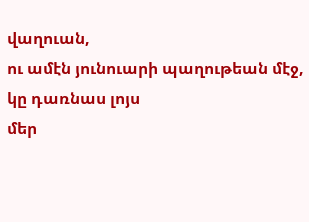վաղուան,
ու ամէն յունուարի պաղութեան մէջ,
կը դառնաս լոյս
մեր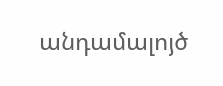անդամալոյծ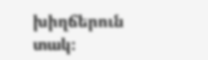խիղճերուն տակ։